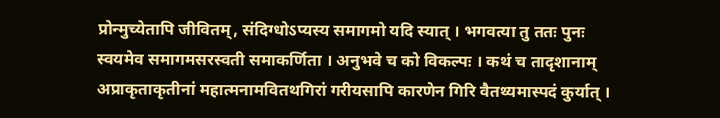प्रोन्मुच्येतापि जीवितम्, संदिग्धोऽप्यस्य समागमो यदि स्यात् । भगवत्या तु ततः पुनः स्वयमेव समागमसरस्वती समाकर्णिता । अनुभवे च को विकल्पः । कथं च तादृशानाम् अप्राकृताकृतीनां महात्मनामवितथगिरां गरीयसापि कारणेन गिरि वैतथ्यमास्पदं कुर्यात् ।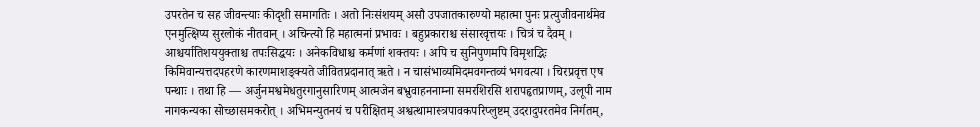उपरतेन च सह जीवन्त्याः कीदृशी समागतिः । अतो निःसंशयम् असौ उपजातकारुण्यो महात्मा पुनः प्रत्युजीवनार्थमेव एनमुत्क्षिप्य सुरलोकं नीतवान् । अचिन्त्यो हि महात्मनां प्रभावः । बहुप्रकाराश्च संसारवृत्तयः । चित्रं च दैवम् । आश्चर्यातिशययुक्ताश्च तपःसिद्धयः । अनेकविधाश्च कर्मणां शक्तयः । अपि च सुनिपुणमपि विमृशद्भिः किमिवान्यत्तदपहरणे कारणमाशङ्क्यते जीवितप्रदानात् ऋते । न चासंभाव्यमिदमवगन्तव्यं भगवत्या । चिरप्रवृत्त एष पन्थाः । तथा हि — अर्जुनमश्वमेधतुरगानुसारिणम् आत्मजेन बभ्रुवाहननाम्ना समरशिरसि शरापहृतप्राणम्, उलूपी नाम नागकन्यका सोच्छासमकरोत् । अभिमन्युतनयं च परीक्षितम् अश्वत्थामास्त्रपावकपरिप्लुष्टम् उदरादुपरतमेव निर्गतम्,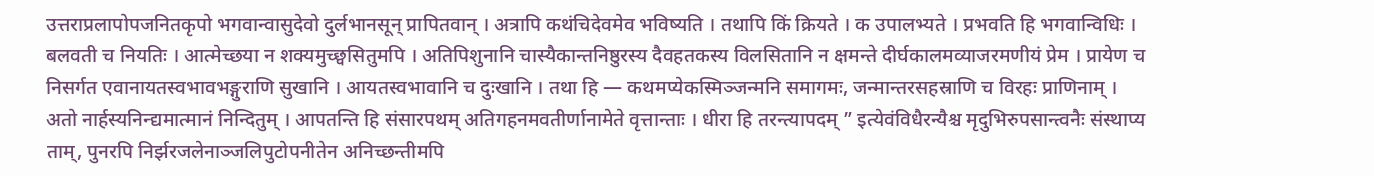उत्तराप्रलापोपजनितकृपो भगवान्वासुदेवो दुर्लभानसून् प्रापितवान् । अत्रापि कथंचिदेवमेव भविष्यति । तथापि किं क्रियते । क उपालभ्यते । प्रभवति हि भगवान्विधिः । बलवती च नियतिः । आत्मेच्छया न शक्यमुच्छ्वसितुमपि । अतिपिशुनानि चास्यैकान्तनिष्ठुरस्य दैवहतकस्य विलसितानि न क्षमन्ते दीर्घकालमव्याजरमणीयं प्रेम । प्रायेण च निसर्गत एवानायतस्वभावभङ्गुराणि सुखानि । आयतस्वभावानि च दुःखानि । तथा हि — कथमप्येकस्मिञ्जन्मनि समागमः, जन्मान्तरसहस्राणि च विरहः प्राणिनाम् । अतो नार्हस्यनिन्द्यमात्मानं निन्दितुम् । आपतन्ति हि संसारपथम् अतिगहनमवतीर्णानामेते वृत्तान्ताः । धीरा हि तरन्त्यापदम् ” इत्येवंविधैरन्यैश्च मृदुभिरुपसान्त्वनैः संस्थाप्य ताम्, पुनरपि निर्झरजलेनाञ्जलिपुटोपनीतेन अनिच्छन्तीमपि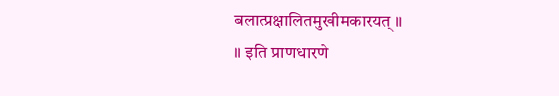बलात्प्रक्षालितमुखीमकारयत् ॥
॥ इति प्राणधारणे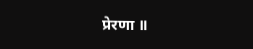प्रेरणा ॥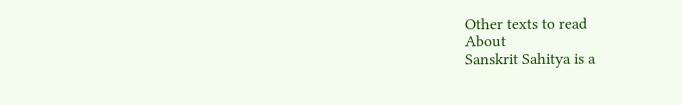Other texts to read
About
Sanskrit Sahitya is a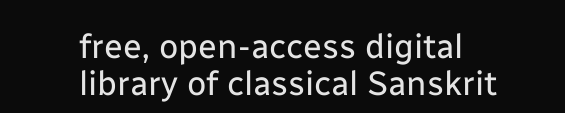free, open-access digital library of classical Sanskrit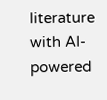literature with AI-powered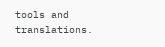tools and translations.